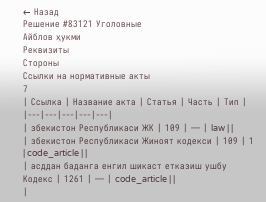← Назад
Решение #83121 Уголовные
Айблов ҳукми
Реквизиты
Стороны
Ссылки на нормативные акты
7
| Ссылка | Название акта | Статья | Часть | Тип |
|---|---|---|---|---|
| збекистон Республикаси ЖК | 109 | — | law | |
| збекистон Республикаси Жиноят кодекси | 109 | 1 | code_article | |
| асддан баданга енгил шикаст етказиш ушбу Кодекс | 1261 | — | code_article | |
|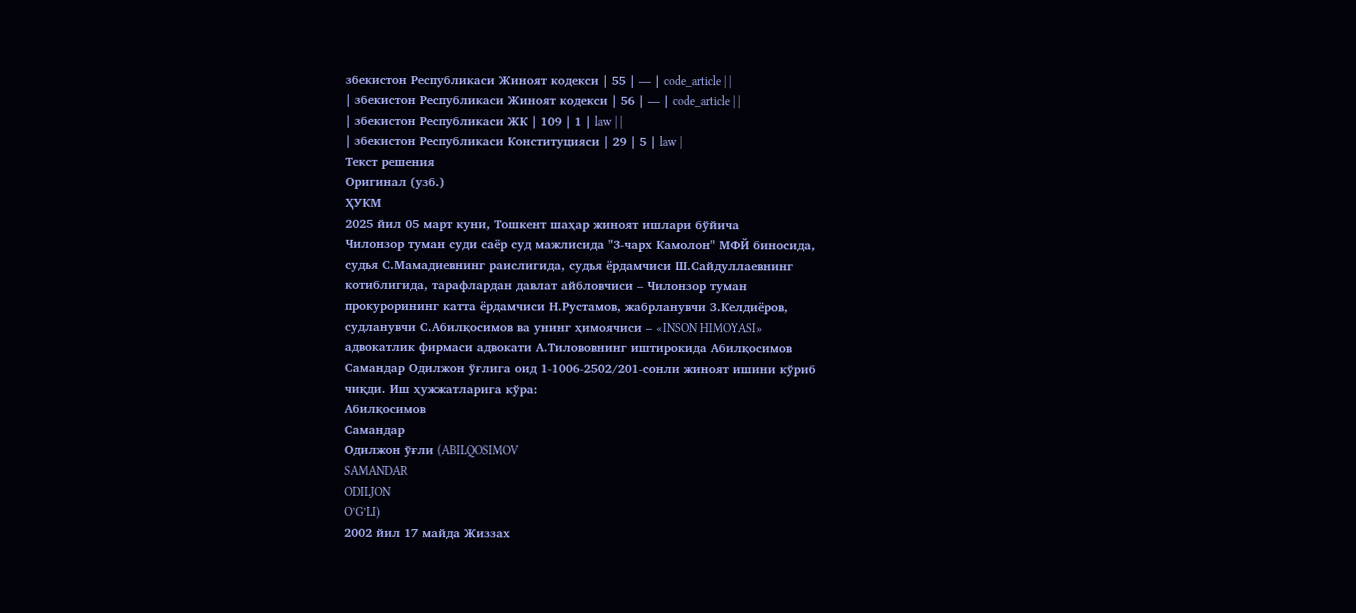збекистон Республикаси Жиноят кодекси | 55 | — | code_article | |
| збекистон Республикаси Жиноят кодекси | 56 | — | code_article | |
| збекистон Республикаси ЖК | 109 | 1 | law | |
| збекистон Республикаси Конституцияси | 29 | 5 | law |
Текст решения
Оригинал (узб.)
ҲУКМ
2025 йил 05 март куни, Тошкент шаҳар жиноят ишлари бўйича
Чилонзор туман суди саёр суд мажлисида "3-чарх Камолон" МФЙ биносида,
судья С.Мамадиевнинг раислигида, судья ёрдамчиси Ш.Сайдуллаевнинг
котиблигида, тарафлардан давлат айбловчиси – Чилонзор туман
прокурорининг катта ёрдамчиси Н.Рустамов, жабрланувчи З.Келдиёров,
судланувчи С.Абилқосимов ва унинг ҳимоячиси – «INSON HIMOYASI»
адвокатлик фирмаси адвокати А.Тилововнинг иштирокида Абилқосимов
Самандар Одилжон ўғлига оид 1-1006-2502/201-сонли жиноят ишини кўриб
чиқди. Иш ҳужжатларига кўра:
Абилқосимов
Самандар
Одилжон ўғли (ABILQOSIMOV
SAMANDAR
ODILJON
O’G’LI)
2002 йил 17 майда Жиззах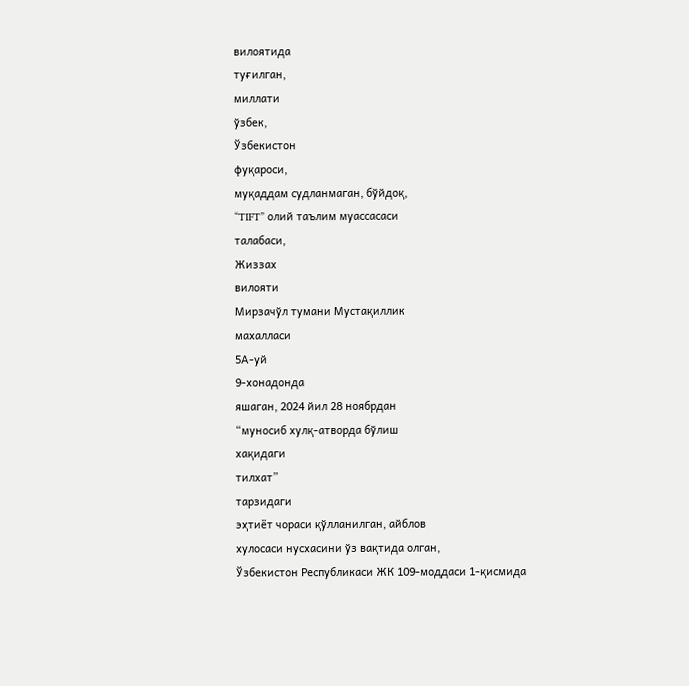вилоятида
туғилган,
миллати
ўзбек,
Ўзбекистон
фуқароси,
муқаддам судланмаган, бўйдоқ,
“TIFT” олий таълим муассасаси
талабаси,
Жиззах
вилояти
Мирзачўл тумани Мустақиллик
махалласи
5А-уй
9-хонадонда
яшаган, 2024 йил 28 ноябрдан
“муносиб хулқ-атворда бўлиш
хақидаги
тилхат”
тарзидаги
эҳтиёт чораси қўлланилган, айблов
хулосаси нусхасини ўз вақтида олган,
Ўзбекистон Республикаси ЖК 109-моддаси 1-қисмида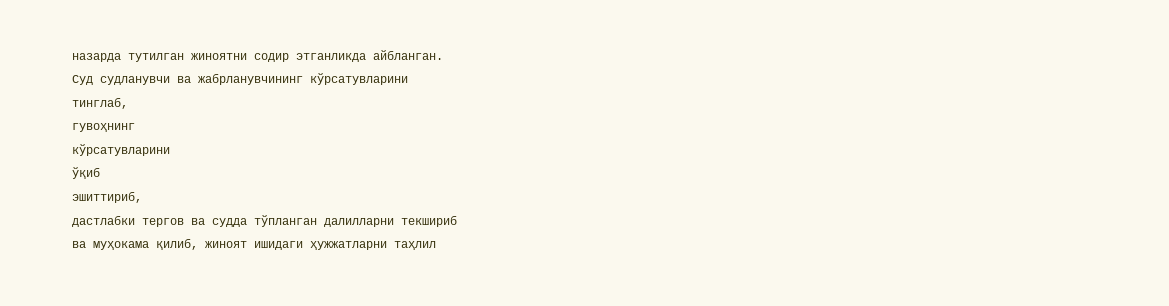назарда тутилган жиноятни содир этганликда айбланган.
Суд судланувчи ва жабрланувчининг кўрсатувларини
тинглаб,
гувоҳнинг
кўрсатувларини
ўқиб
эшиттириб,
дастлабки тергов ва судда тўпланган далилларни текшириб
ва муҳокама қилиб, жиноят ишидаги ҳужжатларни таҳлил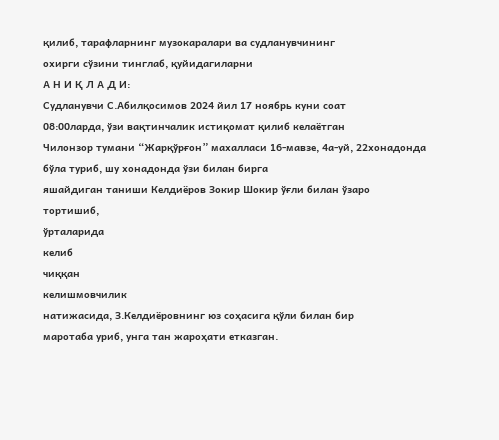қилиб, тарафларнинг музокаралари ва судланувчининг
охирги сўзини тинглаб, қуйидагиларни
А Н И Қ Л А Д И:
Судланувчи С.Абилқосимов 2024 йил 17 ноябрь куни соат
08:00ларда, ўзи вақтинчалик истиқомат қилиб келаётган
Чилонзор тумани “Жарқўрғон” махалласи 16-мавзе, 4а-уй, 22хонадонда бўла туриб, шу хонадонда ўзи билан бирга
яшайдиган таниши Келдиёров Зокир Шокир ўғли билан ўзаро
тортишиб,
ўрталарида
келиб
чиққан
келишмовчилик
натижасида, З.Келдиёровнинг юз соҳасига қўли билан бир
маротаба уриб, унга тан жароҳати етказган.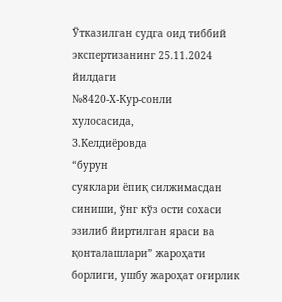Ўтказилган судга оид тиббий экспертизанинг 25.11.2024
йилдаги
№8420-Х-Кур-сонли
хулосасида,
З.Келдиёровда
“бурун
суяклари ёпиқ силжимасдан синиши, ўнг кўз ости сохаси
эзилиб йиртилган яраси ва қонталашлари” жароҳати
борлиги, ушбу жароҳат оғирлик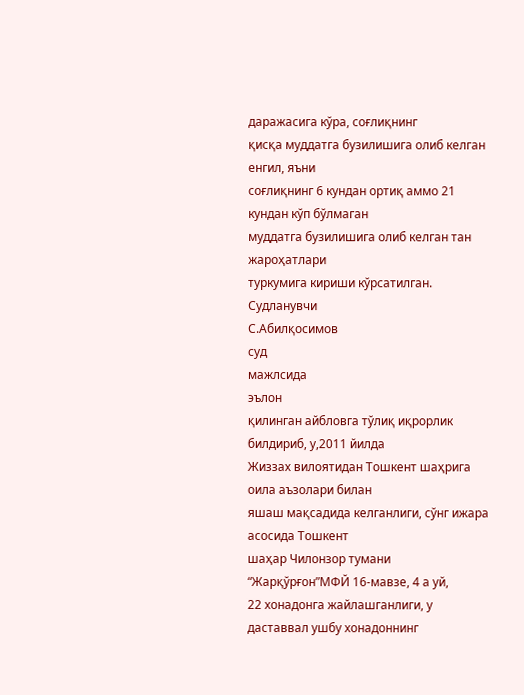даражасига кўра, соғлиқнинг
қисқа муддатга бузилишига олиб келган енгил, яъни
соғлиқнинг 6 кундан ортиқ аммо 21 кундан кўп бўлмаган
муддатга бузилишига олиб келган тан жароҳатлари
туркумига кириши кўрсатилган.
Судланувчи
С.Абилқосимов
суд
мажлсида
эълон
қилинган айбловга тўлиқ иқрорлик билдириб, у,2011 йилда
Жиззах вилоятидан Тошкент шаҳрига оила аъзолари билан
яшаш мақсадида келганлиги, сўнг ижара асосида Тошкент
шаҳар Чилонзор тумани “Жарқўрғон”МФЙ 16-мавзе, 4 а уй,
22 хонадонга жайлашганлиги, у даставвал ушбу хонадоннинг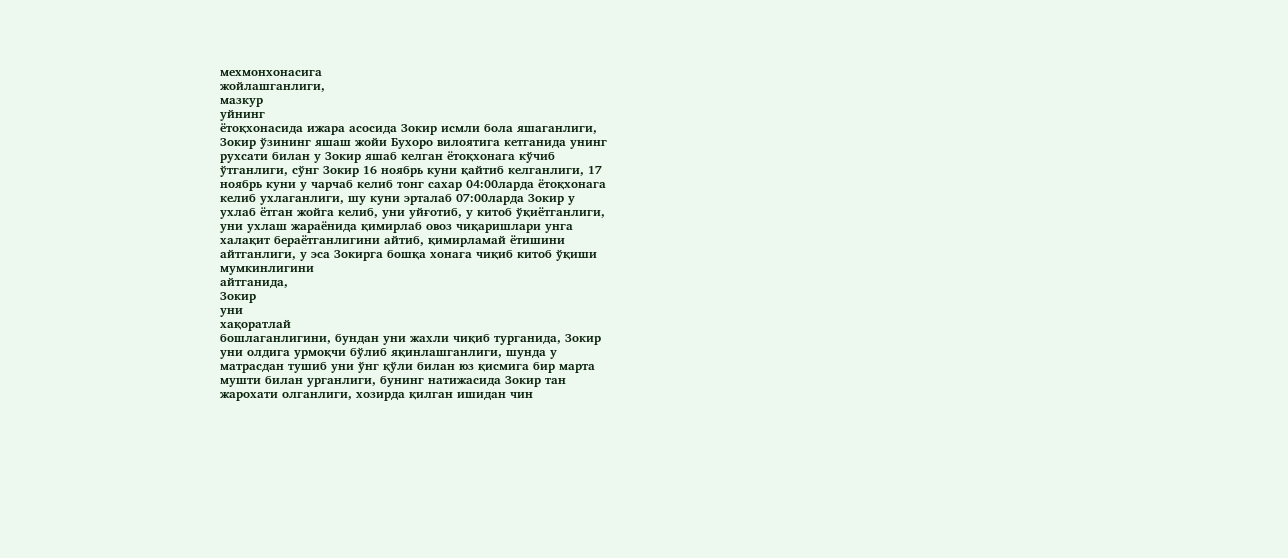мехмонхонасига
жойлашганлиги,
мазкур
уйнинг
ётоқхонасида ижара асосида Зокир исмли бола яшаганлиги,
Зокир ўзининг яшаш жойи Бухоро вилоятига кетганида унинг
рухсати билан у Зокир яшаб келган ётоқхонага кўчиб
ўтганлиги, сўнг Зокир 16 ноябрь куни қайтиб келганлиги, 17
ноябрь куни у чарчаб келиб тонг сахар 04:00ларда ётоқхонага
келиб ухлаганлиги, шу куни эрталаб 07:00ларда Зокир у
ухлаб ётган жойга келиб, уни уйғотиб, у китоб ўқиётганлиги,
уни ухлаш жараёнида қимирлаб овоз чиқаришлари унга
халақит бераётганлигини айтиб, қимирламай ётишини
айтганлиги, у эса Зокирга бошқа хонага чиқиб китоб ўқиши
мумкинлигини
айтганида,
Зокир
уни
хақоратлай
бошлаганлигини, бундан уни жахли чиқиб турганида, Зокир
уни олдига урмоқчи бўлиб яқинлашганлиги, шунда у
матрасдан тушиб уни ўнг қўли билан юз қисмига бир марта
мушти билан урганлиги, бунинг натижасида Зокир тан
жарохати олганлиги, хозирда қилган ишидан чин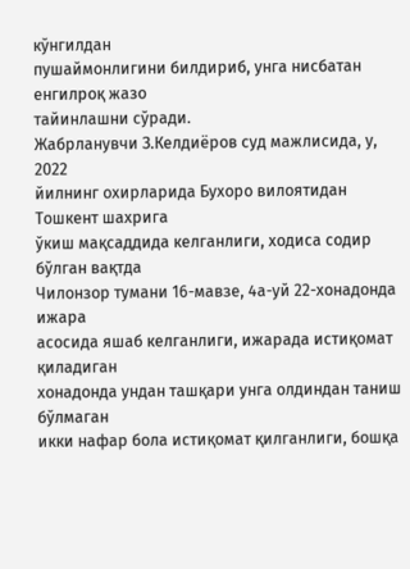кўнгилдан
пушаймонлигини билдириб, унга нисбатан енгилроқ жазо
тайинлашни сўради.
Жабрланувчи З.Келдиёров суд мажлисида, у, 2022
йилнинг охирларида Бухоро вилоятидан Тошкент шахрига
ўкиш мақсаддида келганлиги, ходиса содир бўлган вақтда
Чилонзор тумани 16-мавзе, 4а-уй 22-хонадонда ижара
асосида яшаб келганлиги, ижарада истиқомат қиладиган
хонадонда ундан ташқари унга олдиндан таниш бўлмаган
икки нафар бола истиқомат қилганлиги, бошқа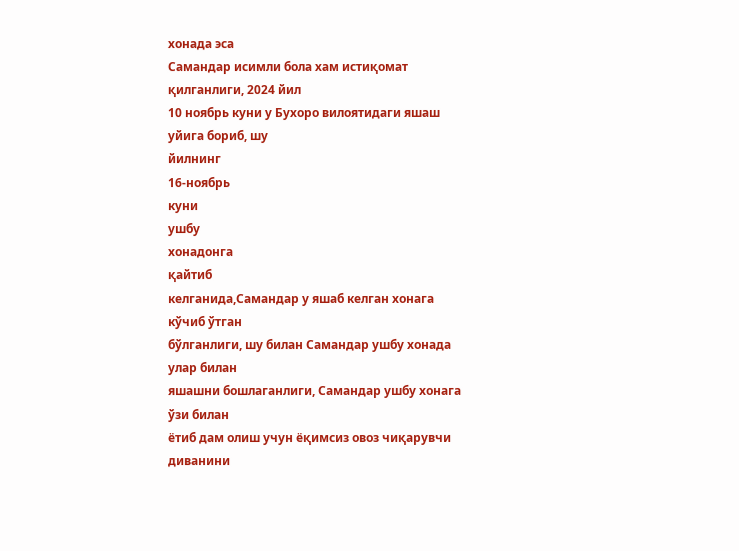хонада эса
Самандар исимли бола хам истиқомат қилганлиги, 2024 йил
10 ноябрь куни у Бухоро вилоятидаги яшаш уйига бориб, шу
йилнинг
16-ноябрь
куни
ушбу
хонадонга
қайтиб
келганида,Самандар у яшаб келган хонага кўчиб ўтган
бўлганлиги, шу билан Самандар ушбу хонада улар билан
яшашни бошлаганлиги, Самандар ушбу хонага ўзи билан
ётиб дам олиш учун ёқимсиз овоз чиқарувчи диванини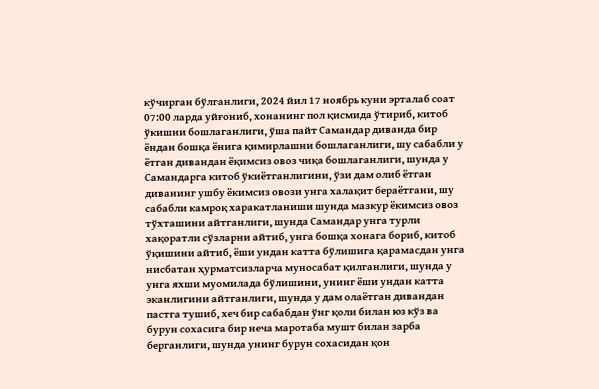кўчирган бўлганлиги, 2024 йил 17 ноябрь куни эрталаб соат
07:00 ларда уйғониб, хонанинг пол қисмида ўтириб, китоб
ўкишни бошлаганлиги, ўша пайт Самандар диванда бир
ёндан бошқа ёнига қимирлашни бошлаганлиги, шу сабабли у
ётган дивандан ёқимсиз овоз чиқа бошлаганлиги, шунда у
Самандарга китоб ўкиётганлигини, ўзи дам олиб ётган
диванинг ушбу ёкимсиз овози унга халақит бераётгани, шу
сабабли камроқ харакатланиши шунда мазкур ёкимсиз овоз
тўхташини айтганлиги, шунда Самандар унга турли
хақоратли сўзларни айтиб, унга бошқа хонага бориб, китоб
ўқишини айтиб, ёши ундан катта бўлишига қарамасдан унга
нисбатан ҳурматсизларча муносабат қилганлиги, шунда у
унга яхши муомилада бўлишини, унинг ёши ундан катта
эканлигини айтганлиги, шунда у дам олаётган дивандан
пастга тушиб, хеч бир сабабдан ўнг қоли билан юз кўз ва
бурун сохасига бир неча маротаба мушт билан зарба
берганлиги, шунда унинг бурун сохасидан қон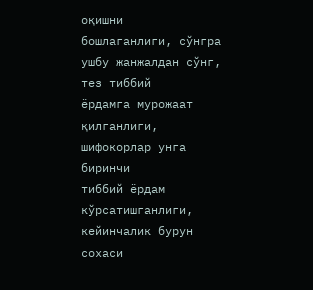оқишни
бошлаганлиги, сўнгра ушбу жанжалдан сўнг, тез тиббий
ёрдамга мурожаат қилганлиги, шифокорлар унга биринчи
тиббий ёрдам кўрсатишганлиги, кейинчалик бурун сохаси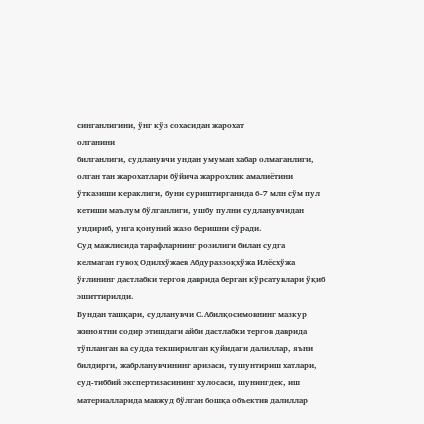синганлигини, ўнг кўз сохасидан жарохат
олганини
билганлиги, судланувчи ундан умуман хабар олмаганлиги,
олган тан жарохатлари бўйича жаррохлик амалиётини
ўтказиши кераклиги, буни суриштирганида 6-7 млн сўм пул
кетиши маълум бўлганлиги, ушбу пулни судланувчидан
ундириб, унга қонуний жазо беришни сўради.
Суд мажлисида тарафларнинг розилиги билан судга
келмаган гувоҳ Одилхўжаев Абдураззоқхўжа Илёсхўжа
ўғлининг дастлабки тергов даврида берган кўрсатувлари ўқиб
эшиттирилди.
Бундан ташқари, судланувчи С.Абилқосимовнинг мазкур
жиноятни содир этишдаги айби дастлабки тергов даврида
тўпланган ва судда текширилган қуйидаги далиллар, яъни
билдирги, жабрланувчининг аризаси, тушунтириш хатлари,
суд-тиббий экспертизасининг хулосаси, шунингдек, иш
материалларида мавжуд бўлган бошқа объектив далиллар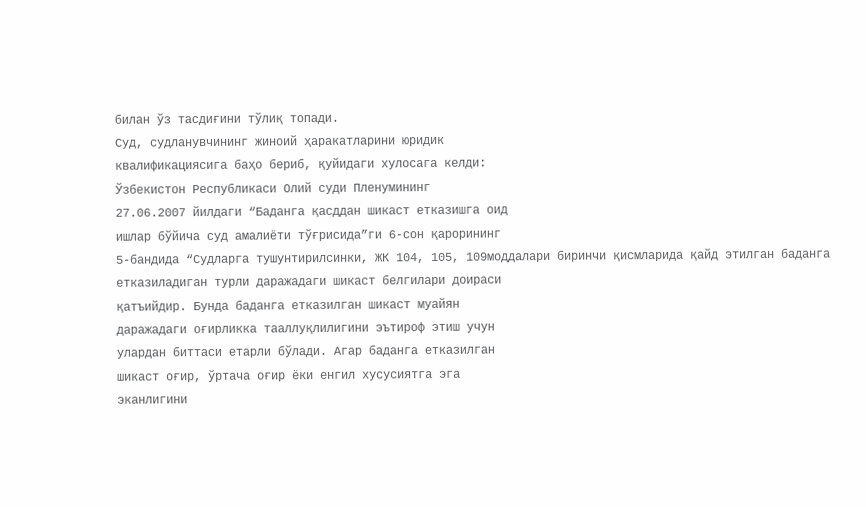билан ўз тасдиғини тўлиқ топади.
Суд, судланувчининг жиноий ҳаракатларини юридик
квалификациясига баҳо бериб, қуйидаги хулосага келди:
Ўзбекистон Республикаси Олий суди Пленумининг
27.06.2007 йилдаги “Баданга қасддан шикаст етказишга оид
ишлар бўйича суд амалиёти тўғрисида”ги 6-сон қарорининг
5-бандида “Судларга тушунтирилсинки, ЖК 104, 105, 109моддалари биринчи қисмларида қайд этилган баданга
етказиладиган турли даражадаги шикаст белгилари доираси
қатъийдир. Бунда баданга етказилган шикаст муайян
даражадаги оғирликка тааллуқлилигини эътироф этиш учун
улардан биттаси етарли бўлади. Агар баданга етказилган
шикаст оғир, ўртача оғир ёки енгил хусусиятга эга
эканлигини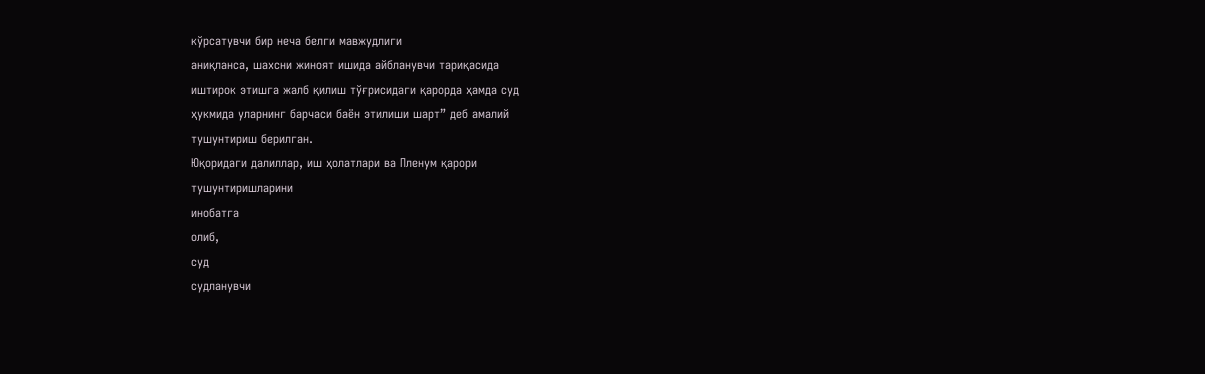кўрсатувчи бир неча белги мавжудлиги
аниқланса, шахсни жиноят ишида айбланувчи тариқасида
иштирок этишга жалб қилиш тўғрисидаги қарорда ҳамда суд
ҳукмида уларнинг барчаси баён этилиши шарт” деб амалий
тушунтириш берилган.
Юқоридаги далиллар, иш ҳолатлари ва Пленум қарори
тушунтиришларини
инобатга
олиб,
суд
судланувчи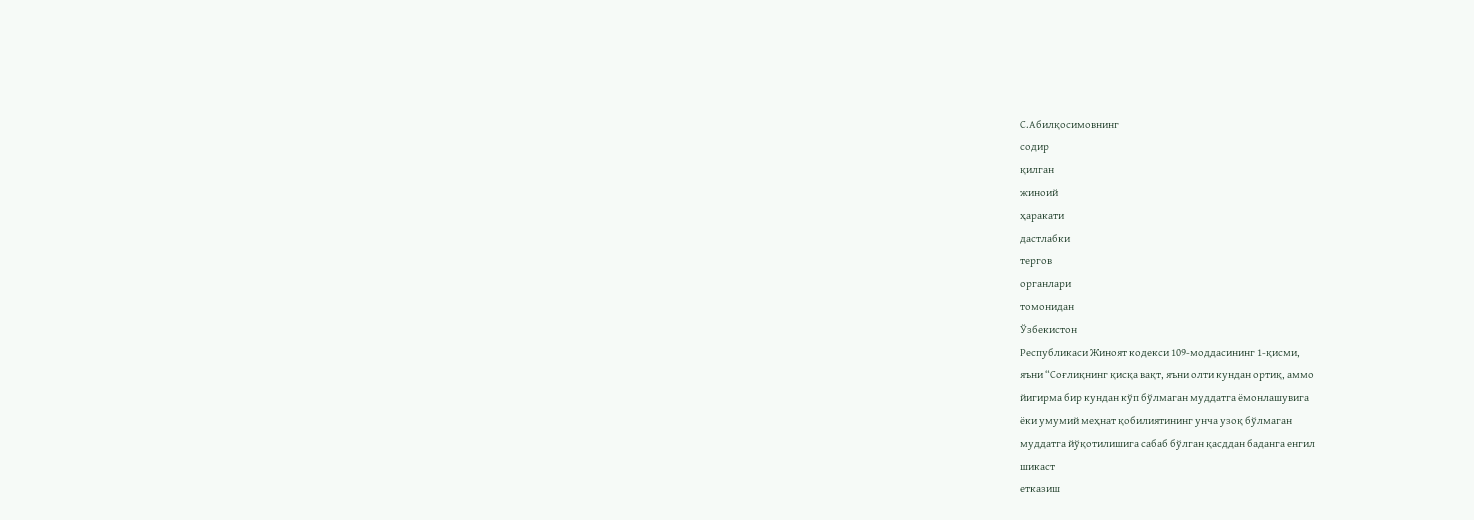С.Абилқосимовнинг
содир
қилган
жиноий
ҳаракати
дастлабки
тергов
органлари
томонидан
Ўзбекистон
Республикаси Жиноят кодекси 109-моддасининг 1-қисми,
яъни “Соғлиқнинг қисқа вақт, яъни олти кундан ортиқ, аммо
йигирма бир кундан кўп бўлмаган муддатга ёмонлашувига
ёки умумий меҳнат қобилиятининг унча узоқ бўлмаган
муддатга йўқотилишига сабаб бўлган қасддан баданга енгил
шикаст
етказиш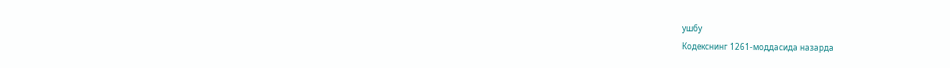ушбу
Кодекснинг 1261-моддасида назарда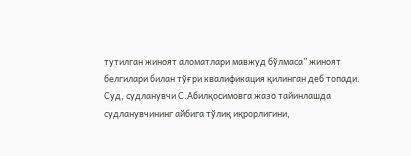тутилган жиноят аломатлари мавжуд бўлмаса” жиноят
белгилари билан тўғри квалификация қилинган деб топади.
Суд, судланувчи С.Абилқосимовга жазо тайинлашда
судланувчининг айбига тўлиқ иқрорлигини,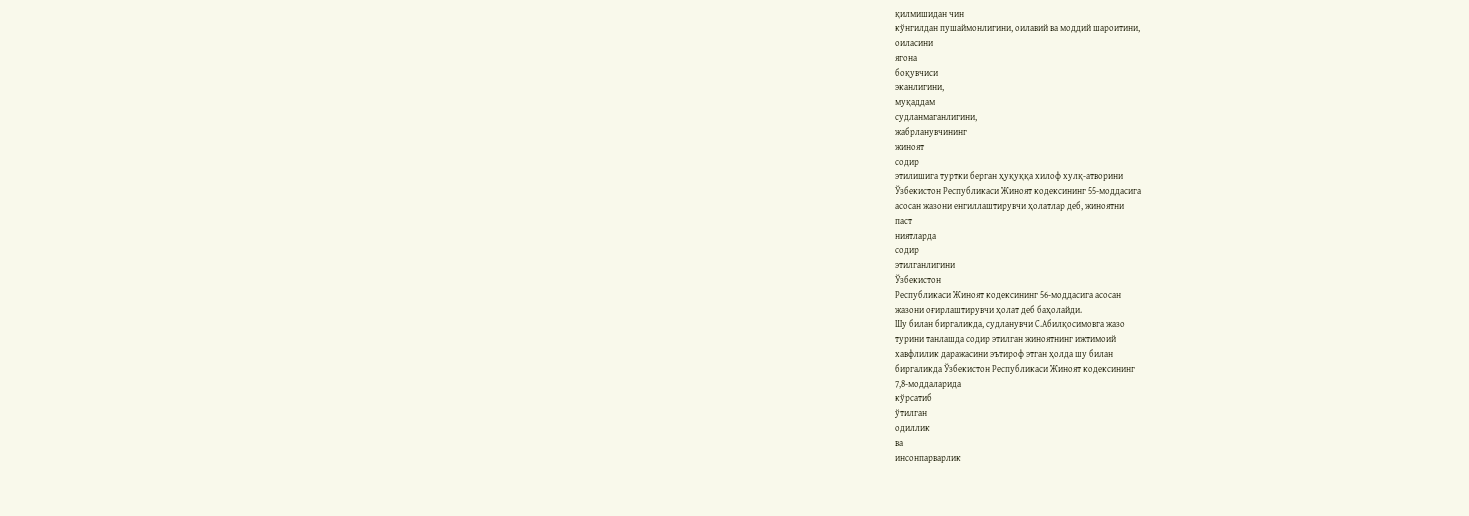қилмишидан чин
кўнгилдан пушаймонлигини, оилавий ва моддий шароитини,
оиласини
ягона
боқувчиси
эканлигини,
муқаддам
судланмаганлигини,
жабрланувчининг
жиноят
содир
этилишига туртки берган ҳуқуққа хилоф хулқ-атворини
Ўзбекистон Республикаси Жиноят кодексининг 55-моддасига
асосан жазони енгиллаштирувчи ҳолатлар деб, жиноятни
паст
ниятларда
содир
этилганлигини
Ўзбекистон
Республикаси Жиноят кодексининг 56-моддасига асосан
жазони оғирлаштирувчи ҳолат деб баҳолайди.
Шу билан биргаликда, судланувчи С.Абилқосимовга жазо
турини танлашда содир этилган жиноятнинг ижтимоий
хавфлилик даражасини эътироф этган ҳолда шу билан
биргаликда Ўзбекистон Республикаси Жиноят кодексининг
7,8-моддаларида
кўрсатиб
ўтилган
одиллик
ва
инсонпарварлик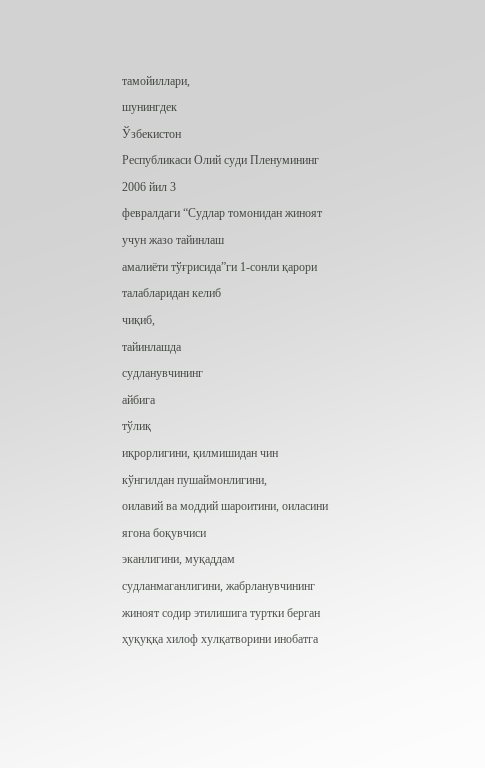тамойиллари,
шунингдек
Ўзбекистон
Республикаси Олий суди Пленумининг 2006 йил 3
февралдаги “Судлар томонидан жиноят учун жазо тайинлаш
амалиёти тўғрисида”ги 1-сонли қарори талабларидан келиб
чиқиб,
тайинлашда
судланувчининг
айбига
тўлиқ
иқрорлигини, қилмишидан чин кўнгилдан пушаймонлигини,
оилавий ва моддий шароитини, оиласини ягона боқувчиси
эканлигини, муқаддам судланмаганлигини, жабрланувчининг
жиноят содир этилишига туртки берган ҳуқуққа хилоф хулқатворини инобатга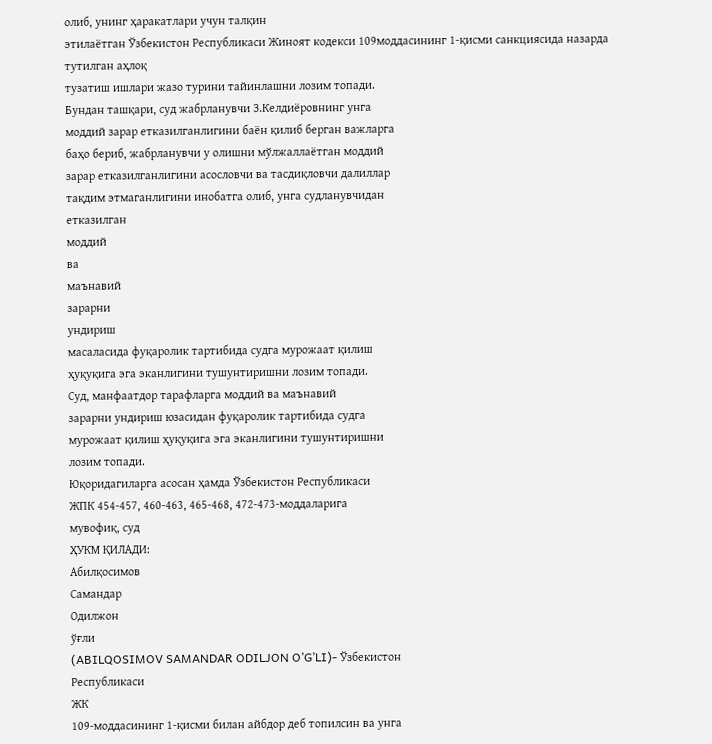олиб, унинг ҳаракатлари учун талқин
этилаётган Ўзбекистон Республикаси Жиноят кодекси 109моддасининг 1-қисми санкциясида назарда тутилган аҳлоқ
тузатиш ишлари жазо турини тайинлашни лозим топади.
Бундан ташқари, суд жабрланувчи З.Келдиёровнинг унга
моддий зарар етказилганлигини баён қилиб берган важларга
баҳо бериб, жабрланувчи у олишни мўлжаллаётган моддий
зарар етказилганлигини асословчи ва тасдиқловчи далиллар
тақдим этмаганлигини инобатга олиб, унга судланувчидан
етказилган
моддий
ва
маънавий
зарарни
ундириш
масаласида фуқаролик тартибида судга мурожаат қилиш
ҳуқуқига эга эканлигини тушунтиришни лозим топади.
Суд, манфаатдор тарафларга моддий ва маънавий
зарарни ундириш юзасидан фуқаролик тартибида судга
мурожаат қилиш ҳуқуқига эга эканлигини тушунтиришни
лозим топади.
Юқоридагиларга асосан ҳамда Ўзбекистон Республикаси
ЖПК 454-457, 460-463, 465-468, 472-473-моддаларига
мувофиқ, суд
ҲУКМ ҚИЛАДИ:
Абилқосимов
Самандар
Одилжон
ўғли
(ABILQOSIMOV SAMANDAR ODILJON O’G’LI)- Ўзбекистон
Республикаси
ЖК
109-моддасининг 1-қисми билан айбдор деб топилсин ва унга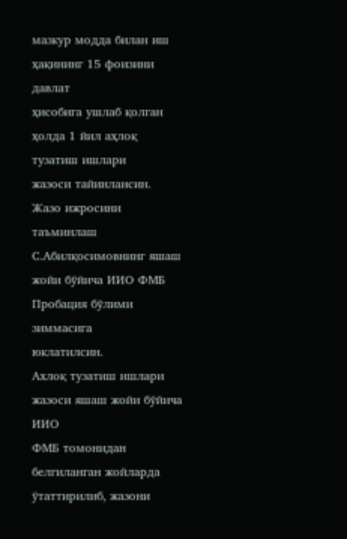мазкур модда билан иш ҳақининг 15 фоизини давлат
ҳисобига ушлаб қолган ҳолда 1 йил аҳлоқ тузатиш ишлари
жазоси тайинлансин.
Жазо ижросини таъминлаш С.Абилқосимовнинг яшаш
жойи бўйича ИИО ФМБ Пробация бўлими зиммасига
юклатилсин.
Ахлоқ тузатиш ишлари жазоси яшаш жойи бўйича ИИО
ФМБ томонидан белгиланган жойларда ўтаттирилиб, жазони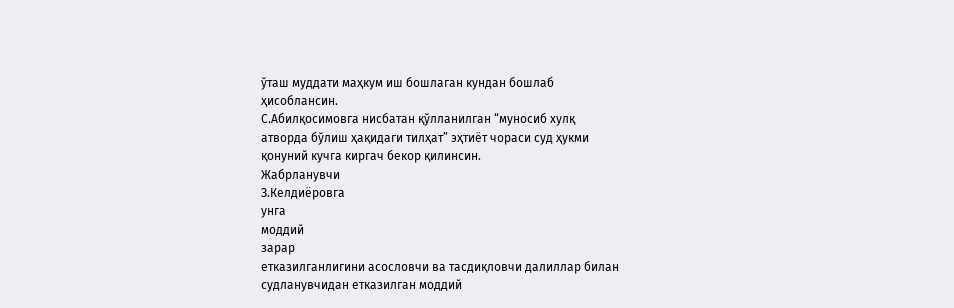ўташ муддати маҳкум иш бошлаган кундан бошлаб
ҳисоблансин.
С.Абилқосимовга нисбатан қўлланилган “муносиб хулқ
атворда бўлиш ҳақидаги тилҳат” эҳтиёт чораси суд ҳукми
қонуний кучга киргач бекор қилинсин.
Жабрланувчи
З.Келдиёровга
унга
моддий
зарар
етказилганлигини асословчи ва тасдиқловчи далиллар билан
судланувчидан етказилган моддий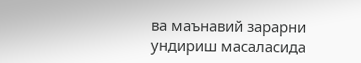ва маънавий зарарни
ундириш масаласида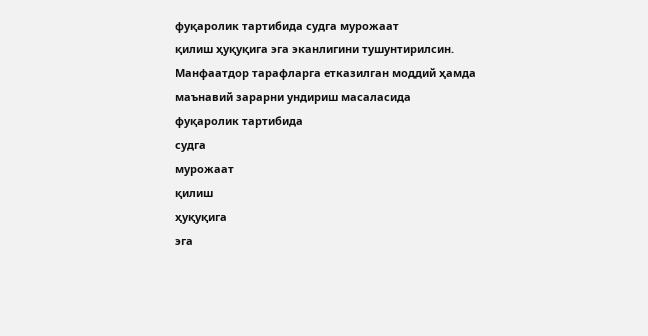фуқаролик тартибида судга мурожаат
қилиш ҳуқуқига эга эканлигини тушунтирилсин.
Манфаатдор тарафларга етказилган моддий ҳамда
маънавий зарарни ундириш масаласида фуқаролик тартибида
судга
мурожаат
қилиш
ҳуқуқига
эга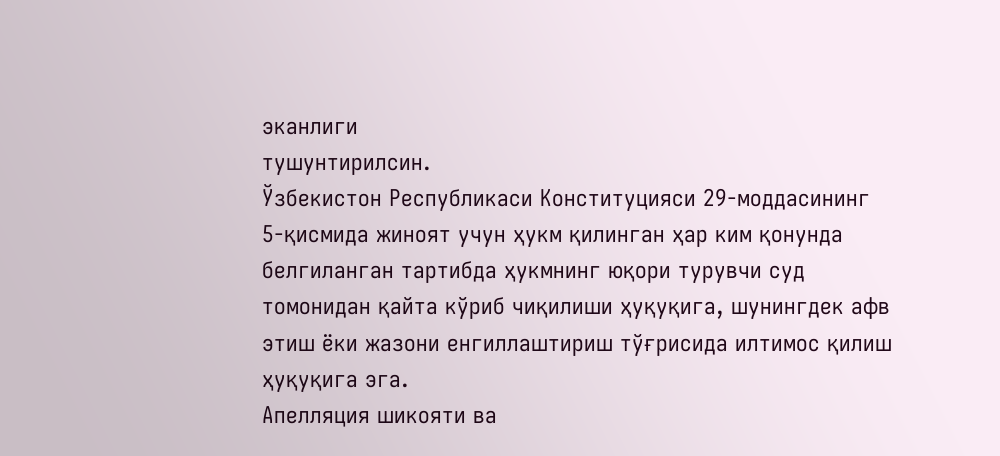эканлиги
тушунтирилсин.
Ўзбекистон Республикаси Конституцияси 29-моддасининг
5-қисмида жиноят учун ҳукм қилинган ҳар ким қонунда
белгиланган тартибда ҳукмнинг юқори турувчи суд
томонидан қайта кўриб чиқилиши ҳуқуқига, шунингдек афв
этиш ёки жазони енгиллаштириш тўғрисида илтимос қилиш
ҳуқуқига эга.
Апелляция шикояти ва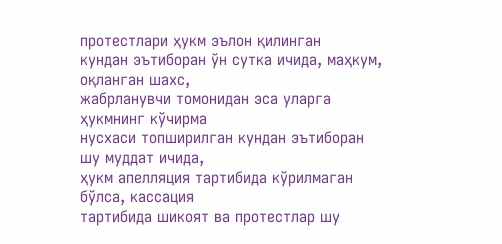протестлари ҳукм эълон қилинган
кундан эътиборан ўн сутка ичида, маҳкум, оқланган шахс,
жабрланувчи томонидан эса уларга ҳукмнинг кўчирма
нусхаси топширилган кундан эътиборан шу муддат ичида,
ҳукм апелляция тартибида кўрилмаган бўлса, кассация
тартибида шикоят ва протестлар шу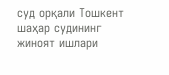суд орқали Тошкент
шаҳар судининг жиноят ишлари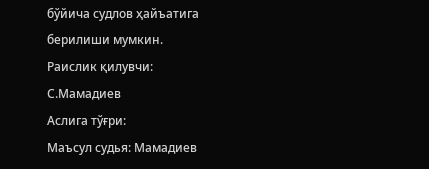бўйича судлов ҳайъатига
берилиши мумкин.
Раислик қилувчи:
С.Мамадиев
Аслига тўғри:
Маъсул судья: Мамадиев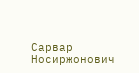Сарвар Носиржонович